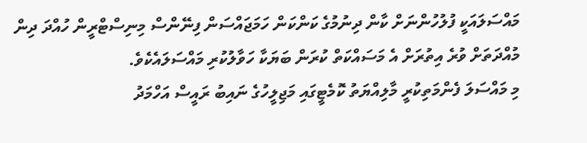މައްސަލައަކީ ފުލުހުންނަށް ކާން ދިނުމުގެ ކަންކަން ހަމަޖައްސަން ފިނޭންސް މިނިސްޓްރީން ހުއްދަ ދިން މުއްދަތަށް ވުރެ އިތުރަށް އެ މަސައްކަތް ކުރަން ބަޔަކާ ހަވާލުކުރި މައްސަލައެކެވެ.
މި މައްސަލަ ފެންމަތިކުރީ މާލިއްޔަތު ކޮމެޓީގައި މަޖިލީހުގެ ނައިބު ރައީސް އަހްމަދު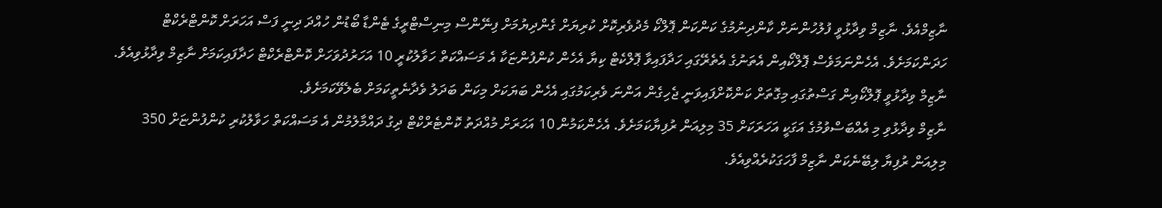ނާޒިމްއެވެ. ނާޒިމް ވިދާޅުވީ ފުލުހުންނަށް ކާންދިނުމުގެ ކަންކަން ޕޮލްކޯ މެދުވެރިކޮށް ކުރިޔަށް ގެންދިޔުމަށް ފިނޭންސް މިނިސްޓްރީގެ ޓެންޑާ ބޯޑުން ހުއްދަ ދިނީ ފަސް އަހަރަށް ކޮންޓްރެކްޓް ހަދަންކަމަށެވެ. އެހެންނަމަވެސް ޕޮލްކޯއިން އެތަނުގެ އެތެރޭގައި ހަދާފައިވާ ޕޮލްކެޓް ކިޔާ އެހެން ކުންފުންޏަކާ އެ މަސައްކަތް ހަވާލުކުރީ 10 އަހަރުދުވަހަށް ކޮންޓްރެކްޓް ހަދާފައިކަމަށް ނާޒިމް ވިދާޅުވިއެވެ.
ނާޒިމް ވިދާޅުވީ ޕޮލްކޯއިން ގަސްތުގައި މިގޮތަށް ކަންކޮށްފައިވަނީ ޖެހިގެން އަންނަ ވެރިކަމުގައި އެހެން ބަޔަކަށް މިކަން ބަދަލު ވެދާނެތީކަމަށް ބެލެވޭކަމަށެވެ.
ނާޒިމް ވިދާޅުވި މި އެއްބަސްވުމުގެ އަގަކީ އަހަރަކަށް 35 މިލިއަން ރުފިޔާކަމަށެވެ. އެހެންކަމުން 10 އަހަރަށް މުއްދަތު ކޮންޓެރްކްޓް ދިގު ދައްމާލުމުން އެ މަސައްކަތް ހަވާލުކުރި ކުންފުންޏަށް 350 މިލިއަން ރުފިޔާ ލިބޭނެކަން ނާޒިމް ފާހަގަކުރެއްވިއެވެ.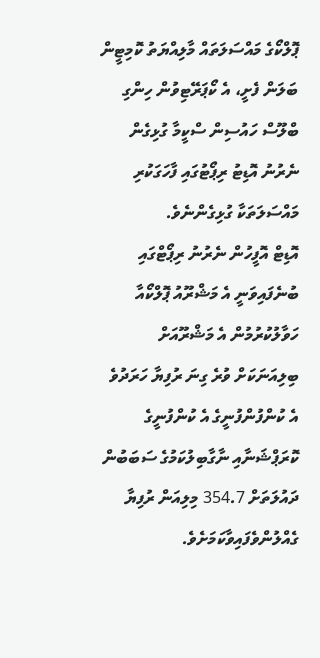ޕޮލްކޯގެ މައްސަލަތައް މާލިއްޔަތު ކޮމިޓީން ބަލަން ފެށީ، އެ ކޯޕަރޭޓިވުން ހިންގި ބްލޫސް ހައުސިން ސްކީމާ ގުޅިގެން ނެރުނު އޮޑިޓު ރިޕޯޓުގައި ފާހަގަކުރި މައްސަލަތަކާ ގުޅިގެންނެވެ.
އޮޑިޓް އޮފީހުން ނެރުނު ރިޕޯޓްގައި ބުނެފައިވަނީ އެ މަޝްރޫއު ޕޮލްކޯއާ ހަވާލުކުރުމުން އެ މަޝްރޫއަށް ބިލިއަނަކަށް ވުރެ ގިނަ ރުފިޔާ ހަރަދުވެ އެ ކުންފުންފުނީގެ އެ ކުންފުނީގެ ކޮރަޕްޝަނާއި ނާގާބިލުކަމުގެ ސަބަބުން ދައުލަތަށް 354.7 މިލިއަން ރުފިޔާ ގެއްލުންވެފައިވާކަމަށެވެ.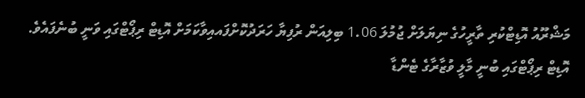މަޝްރޫއު އޮޑިޓްކުރި ތާރީހުގެ ނިޔަލަށް ޖުމުލަ 1.06 ބިލިއަން ރުފިޔާ ހަރަދުކޮށްފައއިވާކަމަށް އޮޑިޓް ރިޕޯޓްގައި ވަނީ ބުނެފައެވެ.
އޮޑިޓް ރިޕޯޓްގައި ބުނީ މާލީ ވުޒާރާގެ ޓެންޑާ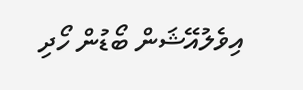އިވެލުއޭޝަން ބޯޑުން ހޯދި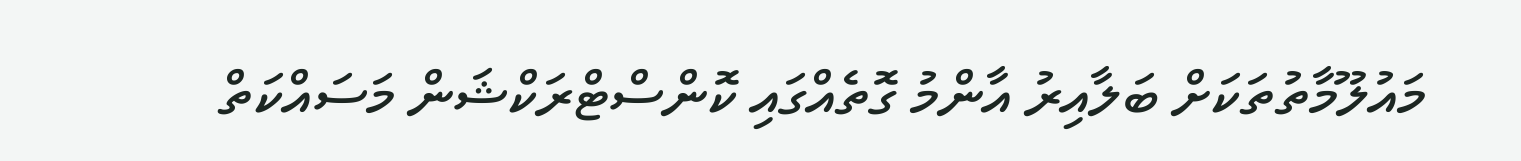މައުލޫމާތުތަކަށް ބަލާއިރު އާންމު ގޮތެއްގައި ކޮންސްޓްރަކްޝަން މަސައްކަތް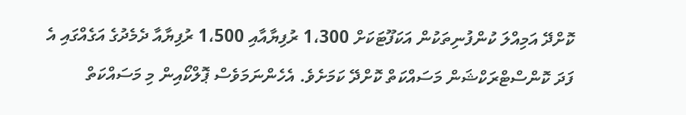ކޮށްދޭ އަމިއްލަ ކުންފުނިތަކުން އަކަފޫޓަކަށް 1،300 ރުފިޔާއާއި 1،500 ރުފިޔާއާ ދެމެދުގެ އަގެއްގައި އެ ފަދަ ކޮންސްޓްރަކްޝަން މަސައްކަތް ކޮށްދޭ ކަމަށެވެ. އެހެންނަމަވެސް ޕޮލްކޯއިން މި މަސައްކަތް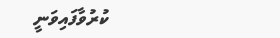ކުރުވާފައިވަނީ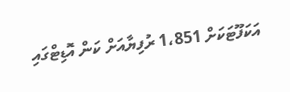އަކަފޫޓަކަށް 1،851 ރުފިޔާއަށް ކަން އޮޑިޓްގައި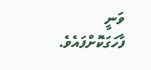ވަނީ ފާހަގަކޮށްފައެވެ.